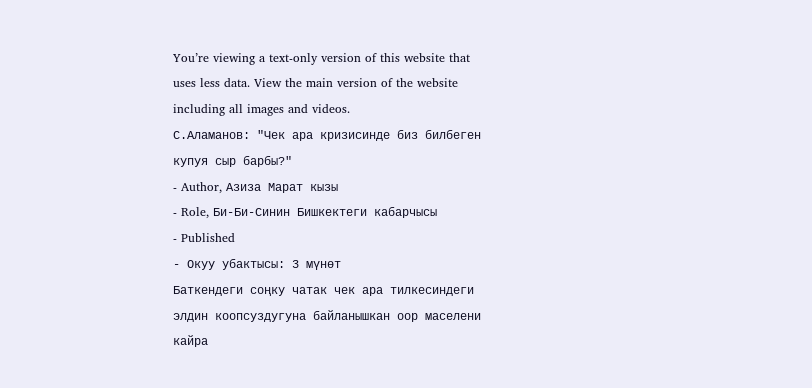You’re viewing a text-only version of this website that uses less data. View the main version of the website including all images and videos.
С.Аламанов: "Чек ара кризисинде биз билбеген купуя сыр барбы?"
- Author, Азиза Марат кызы
- Role, Би-Би-Синин Бишкектеги кабарчысы
- Published
- Окуу убактысы: 3 мүнөт
Баткендеги соңку чатак чек ара тилкесиндеги элдин коопсуздугуна байланышкан оор маселени кайра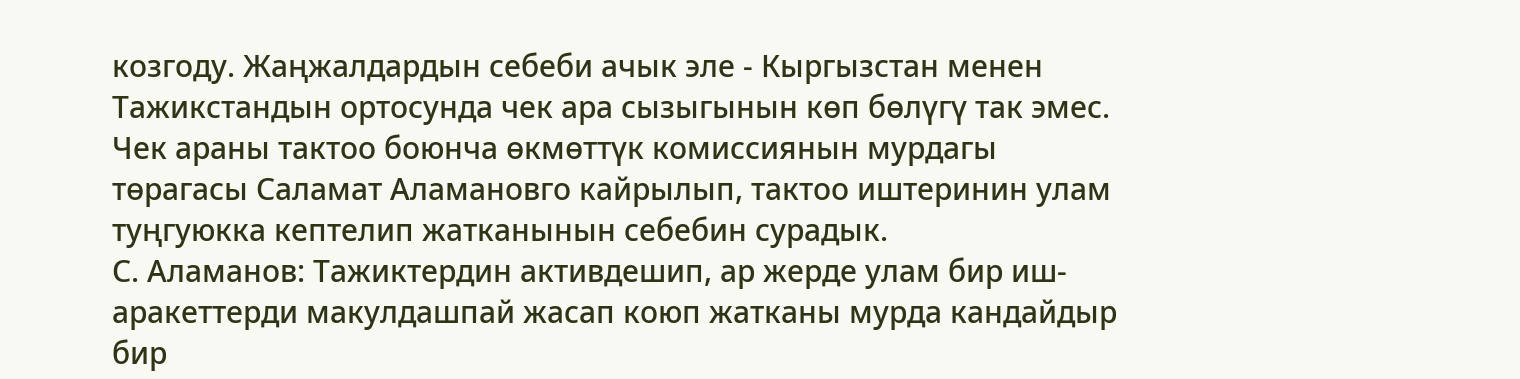козгоду. Жаңжалдардын себеби ачык эле - Кыргызстан менен Тажикстандын ортосунда чек ара сызыгынын көп бөлүгү так эмес. Чек араны тактоо боюнча өкмөттүк комиссиянын мурдагы төрагасы Саламат Аламановго кайрылып, тактоо иштеринин улам туңгуюкка кептелип жатканынын себебин сурадык.
С. Аламанов: Тажиктердин активдешип, ар жерде улам бир иш-аракеттерди макулдашпай жасап коюп жатканы мурда кандайдыр бир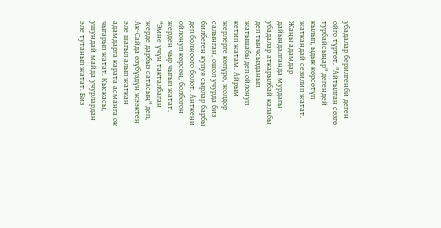убадалар берилгенби деген ойго түртөт. "Айтылган сөзгө турбайсыңар" дегендей кылып, ыдык көрсөтүп жаткандай сезилип жатат. Жаңы адамдар дайындалганда мурдагы убадалар аткарылбай калабы деп тынчсызданып жатышабы деп ойлонуп кетип жатам. Айрым жерлерге көпүрө, жолдор салынган, ошол учурда биз билбеген купуя сырлар барбы деп болжоого болот. Анткени ойлонуп көрсөң, болбогон жерден чыр чыгып жатат. "Эмне үчүн такталбаган жерде дарбыз сатасың" деп, Ак-Сайда өзүбүздүн жээктен эле шагыл алып жаткан адамдарга карата асманга ок чыгарып жатат. Кыскасы, ушундай майда учурлардан эле тутанып жатат. Биз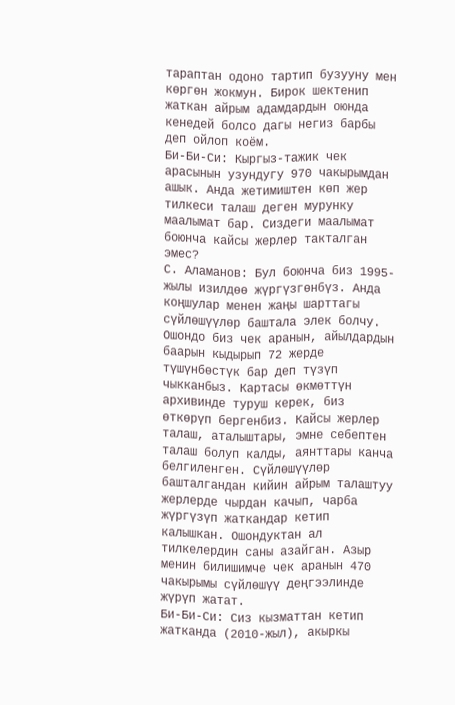тараптан одоно тартип бузууну мен көргөн жокмун. Бирок шектенип жаткан айрым адамдардын оюнда кенедей болсо дагы негиз барбы деп ойлоп коём.
Би-Би-Си: Кыргыз-тажик чек арасынын узундугу 970 чакырымдан ашык. Анда жетимиштен көп жер тилкеси талаш деген мурунку маалымат бар. Сиздеги маалымат боюнча кайсы жерлер такталган эмес?
С. Аламанов: Бул боюнча биз 1995-жылы изилдөө жүргүзгөнбүз. Анда коңшулар менен жаңы шарттагы сүйлөшүүлөр баштала элек болчу. Ошондо биз чек аранын, айылдардын баарын кыдырып 72 жерде түшүнбөстүк бар деп түзүп чыкканбыз. Картасы өкмөттүн архивинде туруш керек, биз өткөрүп бергенбиз. Кайсы жерлер талаш, аталыштары, эмне себептен талаш болуп калды, аянттары канча белгиленген. Сүйлөшүүлөр башталгандан кийин айрым талаштуу жерлерде чырдан качып, чарба жүргүзүп жаткандар кетип калышкан. Ошондуктан ал тилкелердин саны азайган. Азыр менин билишимче чек аранын 470 чакырымы сүйлөшүү деңгээлинде жүрүп жатат.
Би-Би-Си: Сиз кызматтан кетип жатканда (2010-жыл), акыркы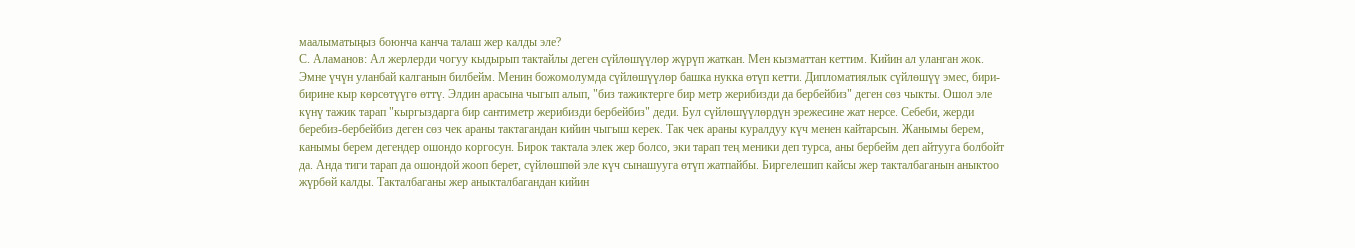маалыматыңыз боюнча канча талаш жер калды эле?
С. Аламанов: Ал жерлерди чогуу кыдырып тактайлы деген сүйлөшүүлөр жүрүп жаткан. Мен кызматтан кеттим. Кийин ал уланган жок. Эмне үчүн уланбай калганын билбейм. Менин божомолумда сүйлөшүүлөр башка нукка өтүп кетти. Дипломатиялык сүйлөшүү эмес, бири-бирине кыр көрсөтүүгө өттү. Элдин арасына чыгып алып, "биз тажиктерге бир метр жерибизди да бербейбиз" деген сөз чыкты. Ошол эле күнү тажик тарап "кыргыздарга бир сантиметр жерибизди бербейбиз" деди. Бул сүйлөшүүлөрдүн эрежесине жат нерсе. Себеби, жерди беребиз-бербейбиз деген сөз чек араны тактагандан кийин чыгыш керек. Так чек араны куралдуу күч менен кайтарсын. Жанымы берем, канымы берем дегендер ошондо коргосун. Бирок тактала элек жер болсо, эки тарап тең меники деп турса, аны бербейм деп айтууга болбойт да. Анда тиги тарап да ошондой жооп берет, сүйлөшпөй эле күч сынашууга өтүп жатпайбы. Биргелешип кайсы жер такталбаганын аныктоо жүрбөй калды. Такталбаганы жер аныкталбагандан кийин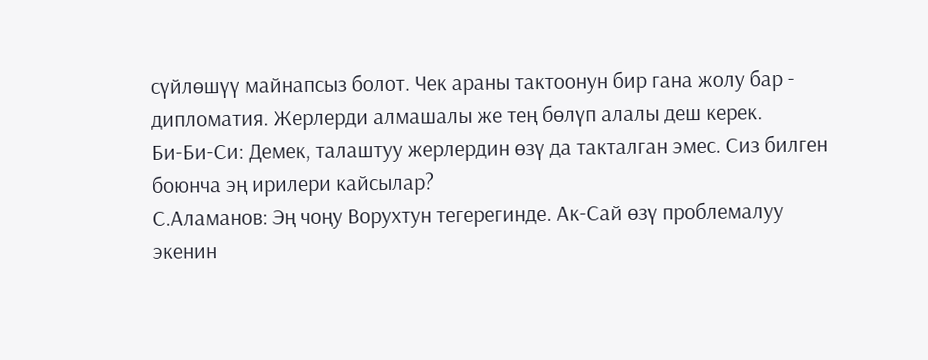сүйлөшүү майнапсыз болот. Чек араны тактоонун бир гана жолу бар - дипломатия. Жерлерди алмашалы же тең бөлүп алалы деш керек.
Би-Би-Си: Демек, талаштуу жерлердин өзү да такталган эмес. Сиз билген боюнча эң ирилери кайсылар?
С.Аламанов: Эң чоңу Ворухтун тегерегинде. Ак-Сай өзү проблемалуу экенин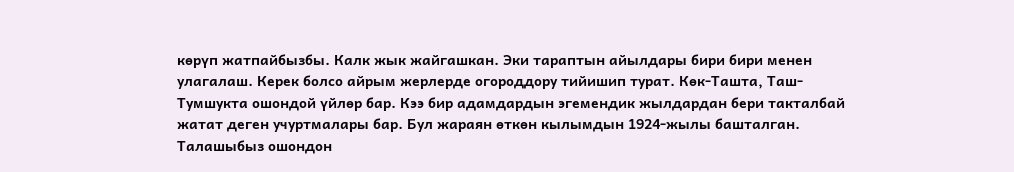көрүп жатпайбызбы. Калк жык жайгашкан. Эки тараптын айылдары бири бири менен улагалаш. Керек болсо айрым жерлерде огороддору тийишип турат. Көк-Ташта, Таш-Тумшукта ошондой үйлөр бар. Кээ бир адамдардын эгемендик жылдардан бери такталбай жатат деген учуртмалары бар. Бул жараян өткөн кылымдын 1924-жылы башталган. Талашыбыз ошондон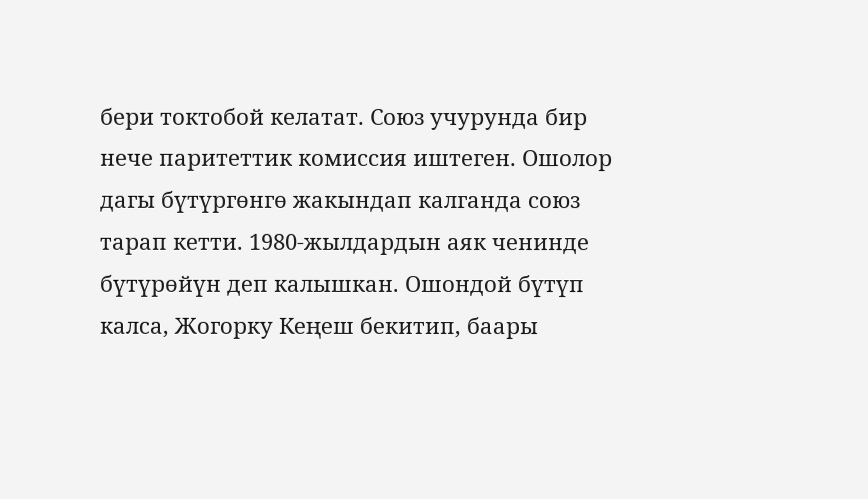бери токтобой келатат. Союз учурунда бир нече паритеттик комиссия иштеген. Ошолор дагы бүтүргөнгө жакындап калганда союз тарап кетти. 1980-жылдардын аяк ченинде бүтүрөйүн деп калышкан. Ошондой бүтүп калса, Жогорку Кеңеш бекитип, баары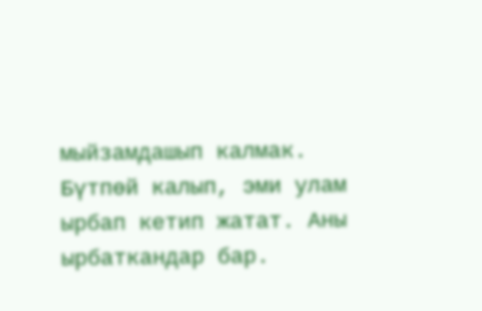мыйзамдашып калмак. Бүтпөй калып, эми улам ырбап кетип жатат. Аны ырбаткандар бар.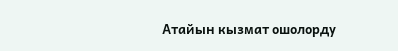Атайын кызмат ошолорду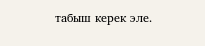табыш керек эле.